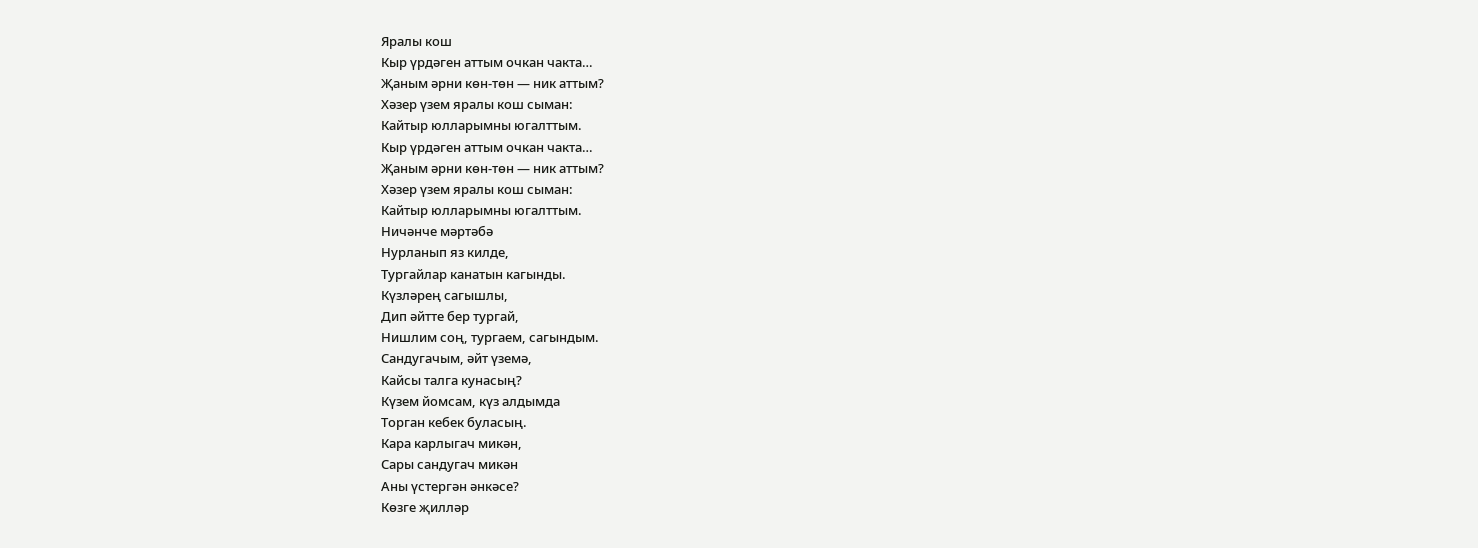Яралы кош
Кыр үрдәген аттым очкан чакта…
Җаным әрни көн-төн — ник аттым?
Хәзер үзем яралы кош сыман:
Кайтыр юлларымны югалттым.
Кыр үрдәген аттым очкан чакта…
Җаным әрни көн-төн — ник аттым?
Хәзер үзем яралы кош сыман:
Кайтыр юлларымны югалттым.
Ничәнче мәртәбә
Нурланып яз килде,
Тургайлар канатын кагынды.
Күзләрең сагышлы,
Дип әйтте бер тургай,
Нишлим соң, тургаем, сагындым.
Сандугачым, әйт үземә,
Кайсы талга кунасың?
Күзем йомсам, күз алдымда
Торган кебек буласың.
Кара карлыгач микән,
Сары сандугач микән
Аны үстергән әнкәсе?
Көзге җилләр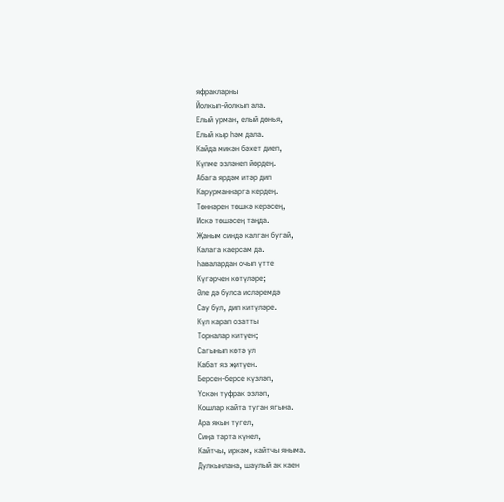яфракларны
Йолкып-йолкып ала.
Елый урман, елый дөнья,
Елый кыр һәм дала.
Кайда микән бәхет диеп,
Күпме эзләнеп йөрдең.
Абага ярдәм итәр дип
Карурманнарга кердең.
Төннәрен төшкә керәсең,
Искә төшәсең таңда.
Җаным синдә калган бугай,
Калага каерсам да.
Һавалардан очып үтте
Күгәрчен көтүләре;
Әле дә булса исләремдә
Сау бул, дип китүләре.
Күл карап озатты
Торналар китүен;
Сагынып көтә ул
Кабат яз җитүен.
Берсен-берсе күзләп,
Үскән туфрак эзләп,
Кошлар кайта туган ягына.
Ара якын тугел,
Сиңа тарта күнел,
Кайтчы, иркәм, кайтчы яныма.
Дулкынлана, шаулый ак каен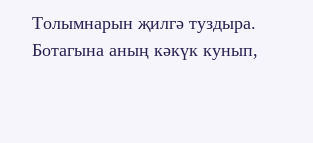Толымнарын җилгә туздыра.
Ботагына аның кәкүк кунып,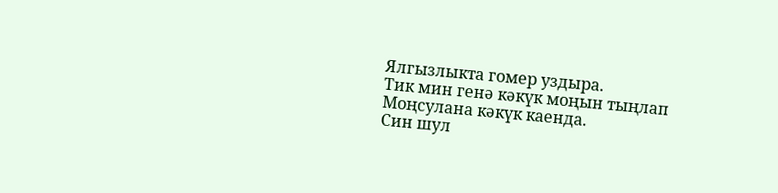Ялгызлыкта гомер уздыра.
Тик мин генә кәкүк моңын тыңлап
Моңсулана кәкүк каенда.
Син шул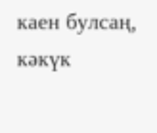каен булсаң, кәкүк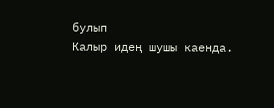булып
Калыр идең шушы каенда.